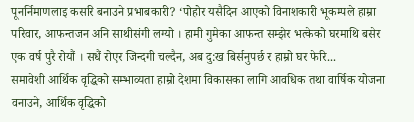पूनर्निमाणलाइ कसरि बनाउने प्रभाबकारी? ‘पोहोर यसैदिन आएको विनाशकारी भूकम्पले हाम्रा परिवार, आफन्तजन अनि साथीसंगी लग्यो । हामी गुमेका आफन्त सम्झेर भत्केको घरमाथि बसेर एक वर्ष पुरै रोयौं । सधैं रोएर जिन्दगी चल्दैन, अब दु:ख बिर्सनुपर्छ र हाम्रो घर फेरि...
समावेशी आर्थिक वृद्धिको सम्भाव्यता हाम्रो देशमा विकासका लागि आवधिक तथा वार्षिक योजना वनाउने, आर्थिक वृद्धिको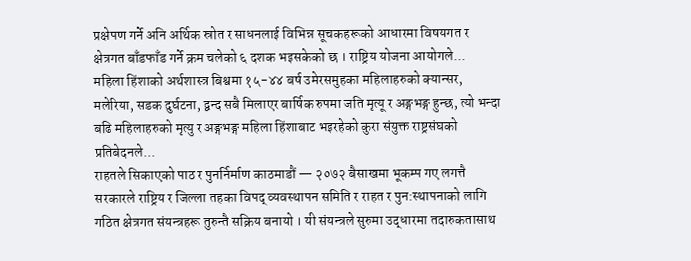प्रक्षेपण गर्ने अनि अर्थिक स्रोत र साधनलाई विभिन्न सूचकहरूको आधारमा विषयगत र क्षेत्रगत बाँडफाँड गर्ने क्रम चलेको ६ दशक भइसकेको छ । राष्ट्रिय योजना आयोगले...
महिला हिंशाको अर्थशास्त्र बिश्वमा १५-४४ बर्ष उमेरसमुहका महिलाहरुको क्यान्सर, मलेरिया, सडक दुर्घटना, द्वन्द सबै मिलाएर बार्षिक रुपमा जति मृत्यू र अङ्गभङ्ग हुन्छ, त्यो भन्दा बढि महिलाहरुको मृत्यु र अङ्गभङ्ग महिला हिंशाबाट भइरहेको कुरा संयुक्त राष्ट्रसंघको प्रतिबेदनले...
राहतले सिकाएको पाठ र पुनर्निर्माण काठमाडौं — २०७२ बैसाखमा भूकम्प गए लगत्तै सरकारले राष्ट्रिय र जिल्ला तहका विपद् व्यवस्थापन समिति र राहत र पुन:स्थापनाको लागि गठित क्षेत्रगत संयन्त्रहरू तुरुन्तै सक्रिय बनायो । यी संयन्त्रले सुरुमा उद्धारमा तदारुकतासाथ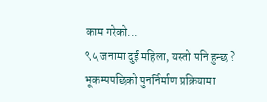काम गरेको...
९५ जनामा दुई महिला, यस्तो पनि हुन्छ ? भूकम्पपछिको पुनर्निर्माण प्रक्रियामा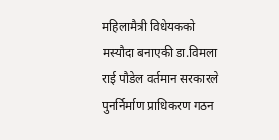महिलामैत्री विधेयकको मस्यौदा बनाएकी डा.विमला राई पौडेल वर्तमान सरकारले पुनर्निर्माण प्राधिकरण गठन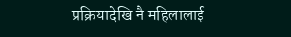प्रक्रियादेखि नै महिलालाई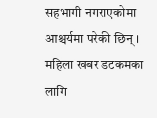सहभागी नगराएकोमा आश्चर्यमा परेकी छिन् । महिला खबर डटकमका लागि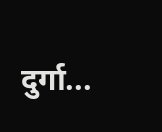दुर्गा...